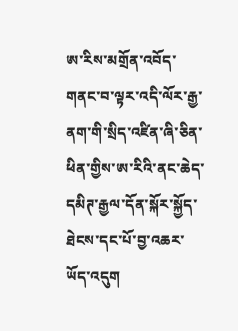ཨ་རིས་མགྲོན་འབོད་གནང་བ་ལྟར་འདི་ལོར་རྒྱ་ནག་གི་སྲིད་འཛིན་ཞི་ཅིན་ཕིན་གྱིས་ཨ་རིའི་ནང་ཆེད་དམིཊ་རྒྱལ་དོན་སྐོར་སྐྱོད་ཐེངས་དང་པོ་བྱ་འཆར་ཡོད་འདུག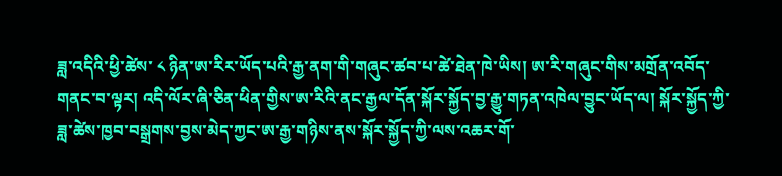ཟླ་འདིའི་ཕྱི་ཚེས་ ༨ ཉིན་ཨ་རིར་ཡོད་པའི་རྒྱ་ནག་གི་གཞུང་ཚབ་པ་ཚེ་ཐེན་ཁེ་ཡིས། ཨ་རི་གཞུང་གིས་མགྲོན་འབོད་གནང་བ་ལྟར། འདི་ལོར་ཞི་ཅིན་ཕིན་གྱིས་ཨ་རིའི་ནང་རྒྱལ་དོན་སྐོར་སྐྱོད་བྱ་རྒྱུ་གཏན་འཁེལ་བྱུང་ཡོད་ལ། སྐོར་སྐྱོད་ཀྱི་ཟླ་ཚེས་ཁྱབ་བསྒྲགས་བྱས་མེད་ཀྱང་ཨ་རྒྱ་གཉིས་ནས་སྐོར་སྐྱོད་ཀྱི་ལས་འཆར་གོ་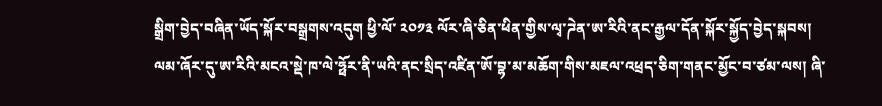སྒྲིག་བྱེད་བཞིན་ཡོད་སྐོར་བསྒྲགས་འདུག ཕྱི་ལོ་ ༢༠༡༣ ལོར་ཞི་ཅིན་ཕིན་གྱིས་ལྭ་ཌེན་ཨ་རིའི་ནང་རྒྱལ་དོན་སྐོར་སྐྱོད་བྱེད་སྐབས། ལམ་ཞོར་དུ་ཨ་རིའི་མངའ་སྡེ་ཁ་ལེ་ཧྥོར་ནི་ཡའི་ནང་སྲིད་འཛིན་ཨོ་བྷ་མ་མཆོག་གིས་མཇལ་འཕྲད་ཅིག་གནང་མྱོང་བ་ཙམ་ལས། ཞི་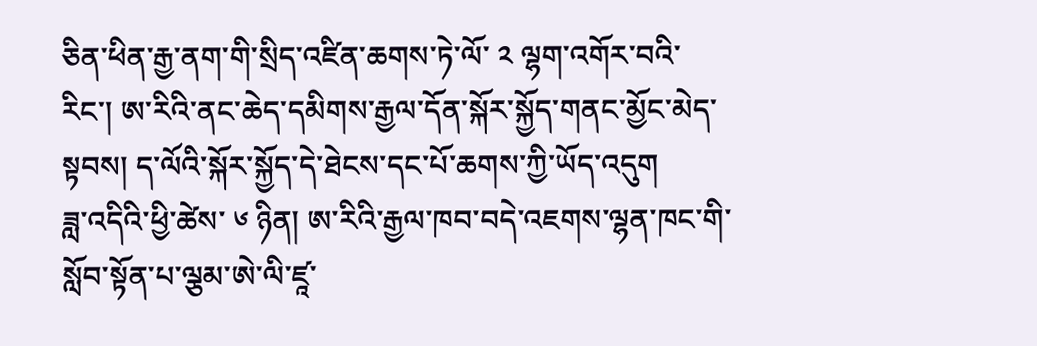ཅིན་ཕིན་རྒྱ་ནག་གི་སྲིད་འཛིན་ཆགས་ཏེ་ལོ་ ༢ ལྷག་འགོར་བའི་རིང་། ཨ་རིའི་ནང་ཆེད་དམིགས་རྒྱལ་དོན་སྐོར་སྐྱོད་གནང་མྱོང་མེད་སྟབས། ད་ལོའི་སྐོར་སྐྱོད་དེ་ཐེངས་དང་པོ་ཆགས་ཀྱི་ཡོད་འདུག
ཟླ་འདིའི་ཕྱི་ཚེས་ ༦ ཉིན། ཨ་རིའི་རྒྱལ་ཁབ་བདེ་འཇགས་ལྷན་ཁང་གི་སློབ་སྟོན་པ་ལྕམ་ཨེ་ལི་ཛཱ་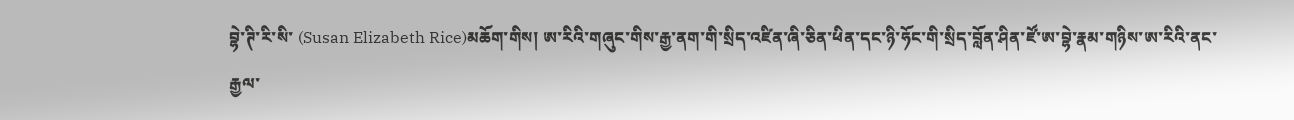བྷེ་ཊི་རི་སི་ (Susan Elizabeth Rice)མཆོག་གིས། ཨ་རིའི་གཞུང་གིས་རྒྱ་ནག་གི་སྲིད་འཛིན་ཞི་ཅིན་ཕིན་དང་ཉི་ཧོང་གི་སྲིད་བློན་ཤིན་ཛོ་ཨ་བྷེ་རྣམ་གཉིས་ཨ་རིའི་ནང་རྒྱལ་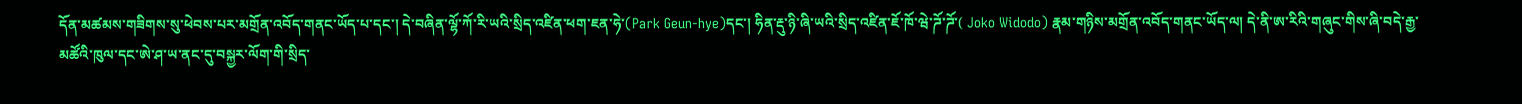དོན་མཚམས་གཟིགས་སུ་ཕེབས་པར་མགྲོན་འབོད་གནང་ཡོད་པ་དང་། དེ་བཞིན་ལྷོ་ཀོ་རི་ཡའི་སྲིད་འཛིན་ཕག་ཇན་ཧེ་(Park Geun-hye)དང་། ཧིན་རྡུ་ཉི་ཞི་ཡའི་སྲིད་འཛིན་ཇོ་ཁོ་ཝེ་ཌོ་ཌོ་( Joko Widodo) རྣམ་གཉིས་མགྲོན་འབོད་གནང་ཡོད་ལ། དེ་ནི་ཨ་རིའི་གཞུང་གིས་ཞི་བདེ་རྒྱ་མཚོའི་ཁུལ་དང་ཨེ་ཤ་ཡ་ནང་དུ་བསྐྱར་ལོག་གི་སྲིད་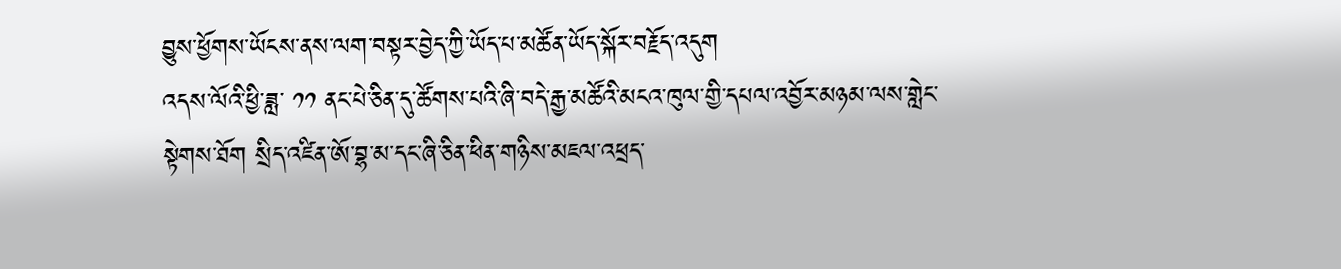བྱུས་ཕྱོགས་ཡོངས་ནས་ལག་བསྟར་བྱེད་ཀྱི་ཡོད་པ་མཚོན་ཡོད་སྐོར་བརྗོད་འདུག
འདས་ལོའི་ཕྱི་ཟླ་ ༡༡ ནང་པེ་ཅིན་དུ་ཚོགས་པའི་ཞི་བདེ་རྒྱ་མཚོའི་མངའ་ཁུལ་གྱི་དཔལ་འབྱོར་མཉམ་ལས་གླེང་སྟེགས་ཐོག སྲིད་འཛིན་ཨོ་བྷ་མ་དང་ཞི་ཅིན་ཕིན་གཉིས་མཇལ་འཕྲད་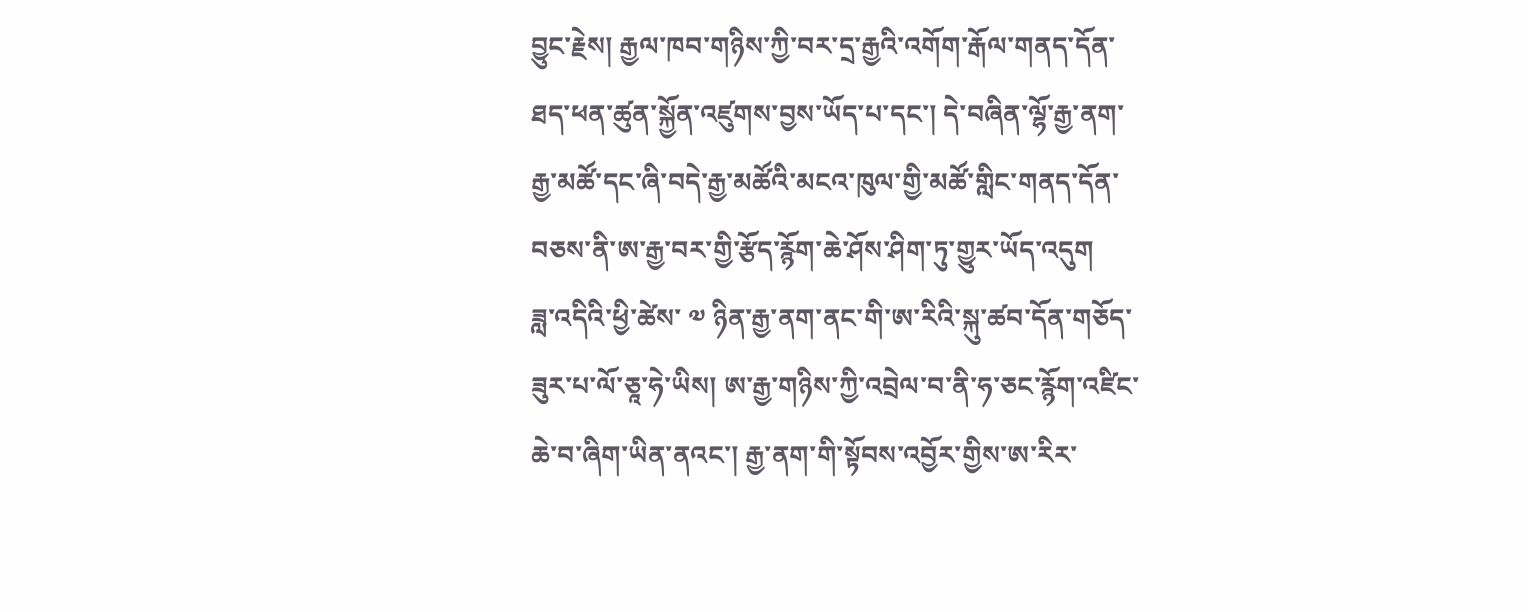བྱུང་རྗེས། རྒྱལ་ཁབ་གཉིས་ཀྱི་བར་དྲ་རྒྱའི་འགོག་རྒོལ་གནད་དོན་ཐད་ཕན་ཚུན་སྐྱོན་འཛུགས་བྱས་ཡོད་པ་དང་། དེ་བཞིན་ལྷོ་རྒྱ་ནག་རྒྱ་མཚོ་དང་ཞི་བདེ་རྒྱ་མཚོའི་མངའ་ཁུལ་གྱི་མཚོ་གླིང་གནད་དོན་བཅས་ནི་ཨ་རྒྱ་བར་གྱི་རྩོད་རྙོག་ཆེ་ཤོས་ཤིག་ཏུ་གྱུར་ཡོད་འདུག
ཟླ་འདིའི་ཕྱི་ཚེས་ ༧ ཉིན་རྒྱ་ནག་ནང་གི་ཨ་རིའི་སྐུ་ཚབ་དོན་གཅོད་ཟུར་པ་ལོ་ཅཱ་ཧེ་ཡིས། ཨ་རྒྱ་གཉིས་ཀྱི་འབྲེལ་བ་ནི་ཧ་ཅང་རྙོག་འཛིང་ཆེ་བ་ཞིག་ཡིན་ནའང་། རྒྱ་ནག་གི་སྟོབས་འབྱོར་གྱིས་ཨ་རིར་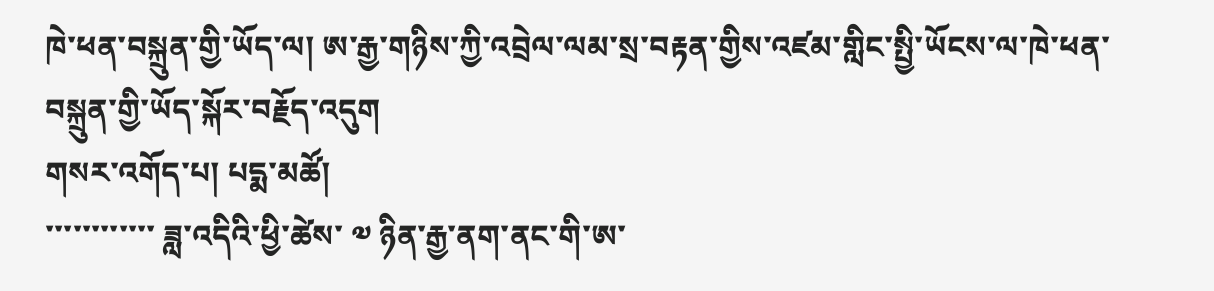ཁེ་ཕན་བསྐྲུན་གྱི་ཡོད་ལ། ཨ་རྒྱ་གཉིས་ཀྱི་འབྲེལ་ལམ་སྲ་བརྟན་གྱིས་འཛམ་གླིང་སྤྱི་ཡོངས་ལ་ཁེ་ཕན་བསྐྲུན་གྱི་ཡོད་སྐོར་བརྗོད་འདུག
གསར་འགོད་པ། པདྨ་མཚོ།
་་་་་་་་་་་་ ཟླ་འདིའི་ཕྱི་ཚེས་ ༧ ཉིན་རྒྱ་ནག་ནང་གི་ཨ་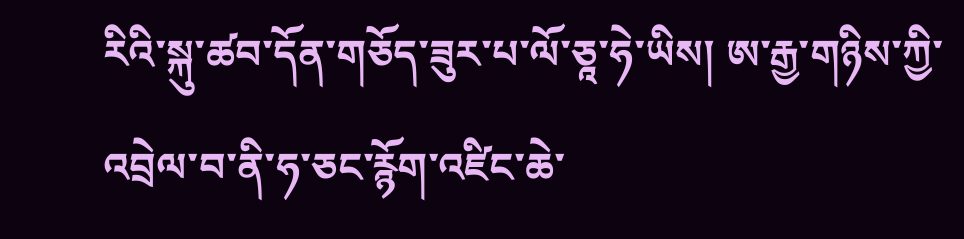རིའི་སྐུ་ཚབ་དོན་གཅོད་ཟུར་པ་ལོ་ཅཱ་ཧེ་ཡིས། ཨ་རྒྱ་གཉིས་ཀྱི་འབྲེལ་བ་ནི་ཧ་ཅང་རྙོག་འཛིང་ཆེ་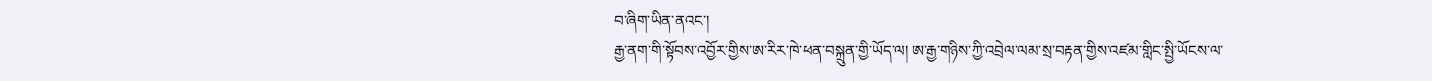བ་ཞིག་ཡིན་ནའང་།
རྒྱ་ནག་གི་སྟོབས་འབྱོར་གྱིས་ཨ་རིར་ཁེ་ཕན་བསྐྲུན་གྱི་ཡོད་ལ། ཨ་རྒྱ་གཉིས་ཀྱི་འབྲེལ་ལམ་སྲ་བརྟན་གྱིས་འཛམ་གླིང་སྤྱི་ཡོངས་ལ་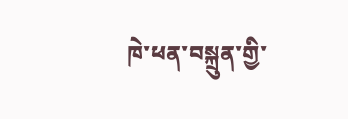ཁེ་ཕན་བསྐྲུན་གྱི་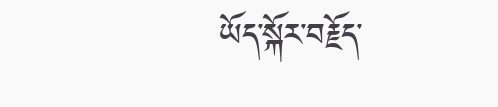ཡོད་སྐོར་བརྗོད་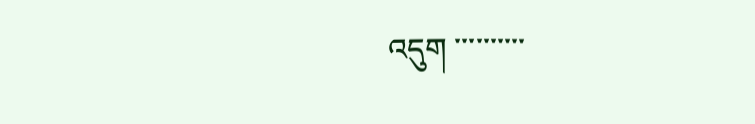འདུག ་་་་་་་་་་